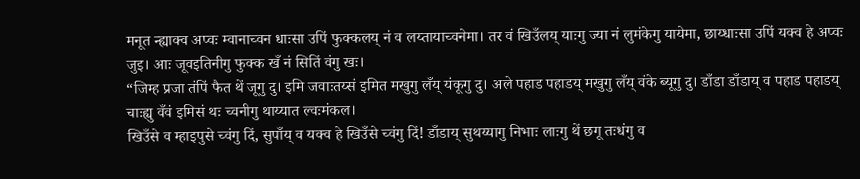मनूत न्ह्याक्व अप्वः म्वानाच्वन धाःसा उपिं फुक्कलय् नं व लय्तायाच्वनेमा। तर वं खिउँलय् याःगु ज्या नं लुमंकेगु यायेमा, छाय्धाःसा उपिं यक्व हे अप्वः जुइ। आः जूवइतिनीगु फुक्क खँ नं सितिं वंगु खः।
“जिम्ह प्रजा तंपिं फैत थें जूगु दु। इमि जवाःतय्सं इमित मखुगु लँय् यंकूगु दु। अले पहाड पहाडय् मखुगु लँय् वंके ब्यूगु दु। डाँडा डाँडाय् व पहाड पहाडय् चाःह्यु वँवं इमिसं थः च्वनीगु थाय्यात ल्वःमंकल।
खिउँसे व म्हाइपुसे च्वंगु दिं, सुपाँय् व यक्व हे खिउँसे च्वंगु दिं! डाँडाय् सुथय्यागु निभाः लाःगु थें छगू तःधंगु व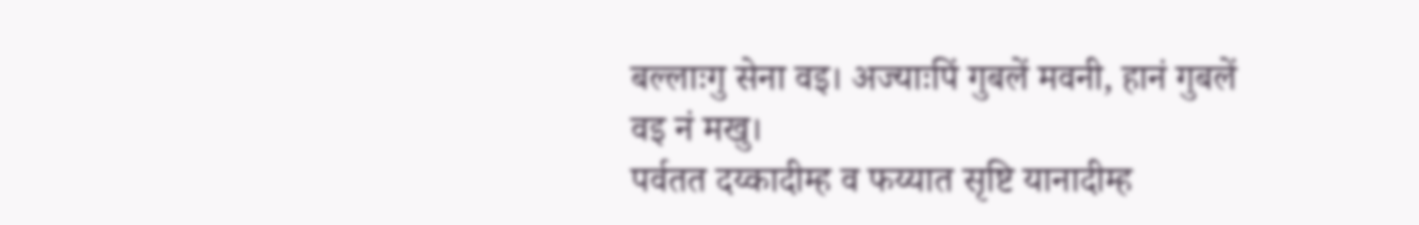बल्लाःगु सेना वइ। अज्याःपिं गुबलें मवनी, हानं गुबलें वइ नं मखु।
पर्वतत दय्कादीम्ह व फय्यात सृष्टि यानादीम्ह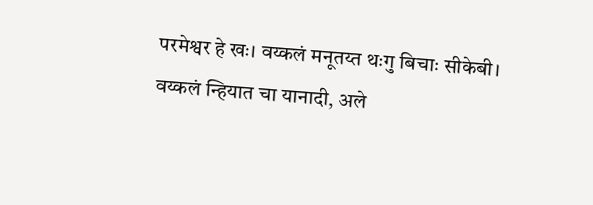परमेश्वर हे खः। वय्कलं मनूतय्त थःगु बिचाः सीकेबी। वय्कलं न्हियात चा यानादी, अले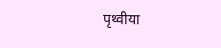पृथ्वीया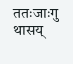ततःजाःगु थासय्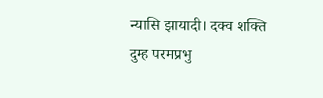न्यासि झायादी। दक्व शक्ति दुम्ह परमप्रभु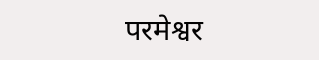परमेश्वर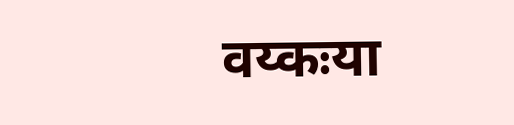वय्कःया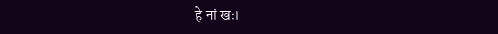हे नां खः।